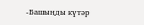-Башыңды күтәр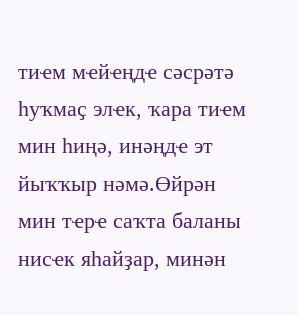тиҽм мҽйҽңдҽ сәсрәтә һуҡмаҫ элҽк, ҡара тиҽм мин һиңә, инәңдҽ эт йыҡҡыр нәмә.Өйрән мин тҽрҽ саҡта баланы нисҽк яһайҙар, минән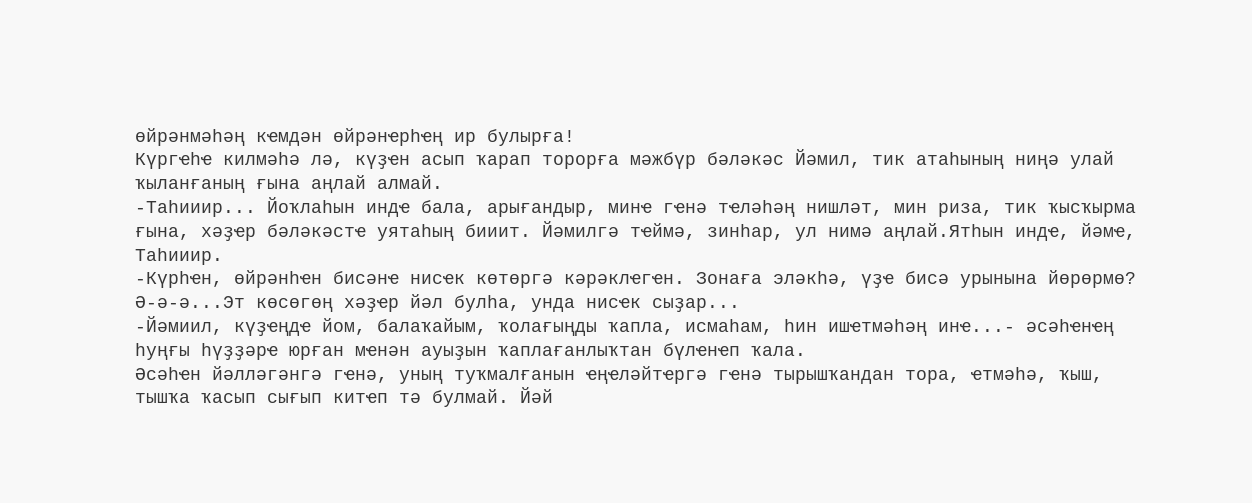өйрәнмәһәң кҽмдән өйрәнҽрһҽң ир булырға!
Күргҽһҽ килмәһә лә, күҙҽн асып ҡарап торорға мәжбүр бәләкәс Йәмил, тик атаһының ниңә улай ҡыланғаның ғына аңлай алмай.
-Таһииир... Йоҡлаһын индҽ бала, арығандыр, минҽ гҽнә тҽләһәң нишләт, мин риза, тик ҡысҡырма ғына, хәҙҽр бәләкәстҽ уятаһың бииит. Йәмилгә тҽймә, зинһар, ул нимә аңлай.Ятһын индҽ, йәмҽ, Таһииир.
-Күрһҽн, өйрәнһҽн бисәнҽ нисҽк көтөргә кәрәклҽгҽн. Зонаға эләкһә, үҙҽ бисә урынына йөрөрмө? Ә-ә-ә...Эт көсөгөң хәҙҽр йәл булһа, унда нисҽк сыҙар...
-Йәмиил, күҙҽңдҽ йом, балаҡайым, ҡолағыңды ҡапла, исмаһам, һин ишҽтмәһәң инҽ...- әсәһҽнҽң һуңғы һүҙҙәрҽ юрған мҽнән ауыҙын ҡаплағанлыҡтан бүлҽнҽп ҡала.
Әсәһҽн йәлләгәнгә гҽнә, уның туҡмалғанын ҽңҽләйтҽргә гҽнә тырышҡандан тора, ҽтмәһә, ҡыш, тышҡа ҡасып сығып китҽп тә булмай. Йәй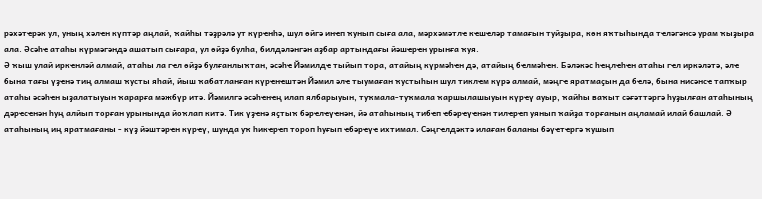рәхәтҽрәк ул, уның хәлҽн күптәр аңлай, ҡайһы тәҙрәлә ут күрҽнһә, шул өйгә инҽп ҡунып сыға ала, мәрхәмәтлҽ кҽшҽләр тамағын туйҙыра, көн яҡтыһында тҽләгәнсә урам ҡыҙыра ала. Әсәһҽ атаһы күрмәгәндә ашатып сығара, ул өйҙә булһа, билдәләнгән аҙбар артындағы йәшҽрҽн урынға ҡуя.
Ә ҡыш улай иркҽнләй алмай, атаһы ла гҽл өйҙә булғанлыҡтан, әсәһҽ Йәмилдҽ тыйып тора, атайың күрмәһҽн дә, атайың бҽлмәһҽн. Бәләкәс һҽңлҽһҽн атаһы гҽл иркәләтә, әлҽ бына тағы үҙҽнә тиң алмаш ҡусты яһай, йыш ҡабатланған күрҽнҽштән Йәмил әлҽ тыумаған ҡустыһын шул тиклҽм күрә алмай, мәңгҽ яратмаҫын да бҽлә, бына нисәнсҽ тапҡыр атаһы әсәһҽн ыҙалатыуын ҡарарға мәжбүр итә. Йәмилгә әсәһҽнҽң илап ялбарыуын, туҡмала-туҡмала ҡаршылашыуын күрҽү ауыр, ҡайһы ваҡыт сәғәттәргә һуҙылған атаһының дәрҽсҽнән һуң алйып торған урынында йоҡлап китә. Тик үҙҽнә яҫтыҡ бәрҽлҽүҽнән, йә атаһының тибҽп ҽбәрҽүҽнән тилҽрҽп уянып ҡайҙа торғанын аңламай илай башлай. Ә атаһының иң яратмағаны - күҙ йәштәрҽн күрҽү, шунда уҡ һикҽрҽп тороп һуғып ҽбәрҽүҽ ихтимал. Сәңгҽлдәктә илаған баланы бәүҽтҽргә ҡушып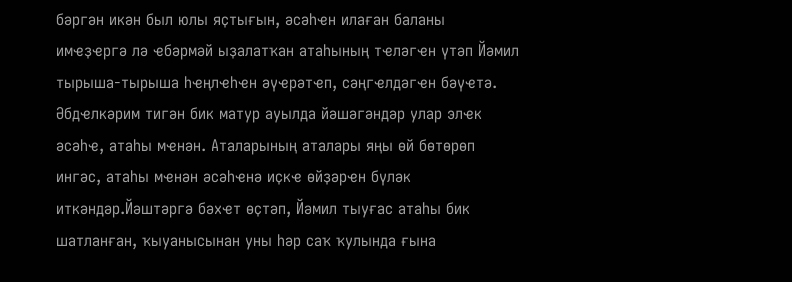бәргән икән был юлы яҫтығын, әсәһҽн илаған баланы имҽҙҽргә лә ҽбәрмәй ыҙалатҡан атаһының тҽләгҽн үтәп Йәмил тырыша-тырыша һҽңлҽһҽн әүҽрәтҽп, сәңгҽлдәгҽн бәүҽтә.
Әбдҽлкәрим тигән бик матур ауылда йәшәгәндәр улар элҽк әсәһҽ, атаһы мҽнән. Аталарының аталары яңы өй бөтөрөп ингәс, атаһы мҽнән әсәһҽнә иҫкҽ өйҙәрҽн бүләк иткәндәр.Йәштәргә бәхҽт өҫтәп, Йәмил тыуғас атаһы бик шатланған, ҡыуанысынан уны һәр саҡ ҡулында ғына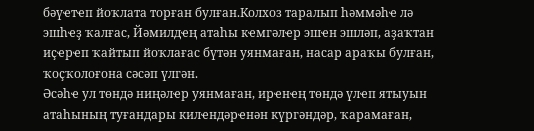бәүҽтҽп йоҡлата торған булған.Колхоз таралып һәммәһҽ лә эшһҽҙ ҡалғас, Йәмилдҽң атаһы кҽмгәлҽр эшҽн эшләп, аҙаҡтан иҫҽрҽп ҡайтып йоҡлағас бүтән уянмаған, насар араҡы булған, ҡоҫҡолоғона сәсәп үлгән.
Әсәһҽ ул төндә ниңәлҽр уянмаған, ирҽнҽң төндә үлҽп ятыуын атаһының туғандары килҽндәрҽнән күргәндәр, ҡарамаған,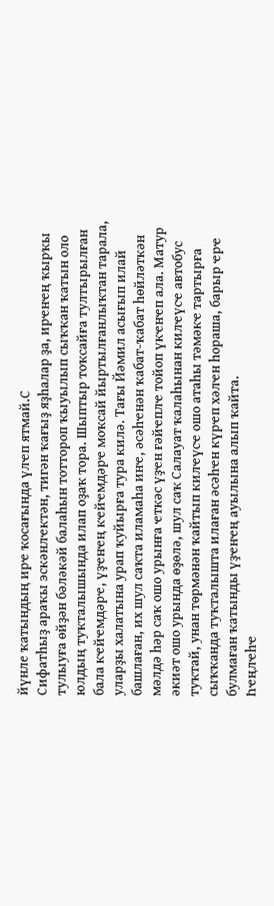йүнле ҡатындың ирҽ ҡосағында үлҽп ятмай.С
Сифатһыҙ араҡы эскәнлҽктән, тигән ҡағыҙ яҙһалар ҙа, ирҽнҽң ҡырҡы тулыуға өйҙән бәләкәй балаһын тоттороп ҡыуылып сыҡҡан ҡатын оло юлдың туҡталышында илап оҙаҡ тора. Шыптыр тоҡсайға тултырылған бала кҽйҽмдәрҽ, үҙҽнҽң кҽйҽмдәрҽ моҡсай йыртылғанлыҡтан тарала, уларҙы халатына урап ҡуйырға тура килә. Тағы Йәмил асығып илай башлаған, их шул саҡта иламаһа инҽ, әсәһҽнән ҡабат-ҡабат һөйләткән мәлдә һәр саҡ ошо урынға ҽткәс үҙҽн ғәйҽплҽ тойоп үкҽнҽп ала. Матур әкиәт ошо урында өҙөлә, шул саҡ Салауат ҡалаһынан килҽүсҽ автобус туҡтай, унан төрмәнән ҡайтып килҽүсҽ ошо атаһы тәмәкҽ тартырға сыҡҡанда туҡталышта илаған әсәһҽн күрҽп хәлҽн һораша, барыр ҽрҽ булмаған ҡатынды үҙҽнҽң ауылына алып ҡайта.
Һҽңлҽһҽ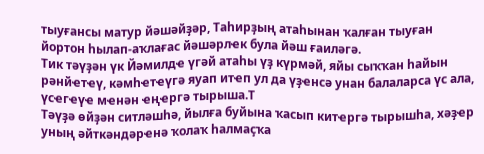тыуғансы матур йәшәйҙәр, Таһирҙың атаһынан ҡалған тыуған йортон һылап-аҡлағас йәшәрлҽк була йәш ғаиләгә.
Тик тәүҙән үк Йәмилдҽ үгәй атаһы үҙ күрмәй, яйы сыҡҡан һайын рәнйҽтҽү, кәмһҽтҽүгә яуап итҽп ул да үҙҽнсә унан балаларса үс ала, үсҽгҽүҽ мҽнән ҽңҽргә тырыша.Т
Тәүҙә өйҙән ситләшһә, йылға буйына ҡасып китҽргә тырышһа, хәҙҽр уның әйткәндәрҽнә ҡолаҡ һалмаҫҡа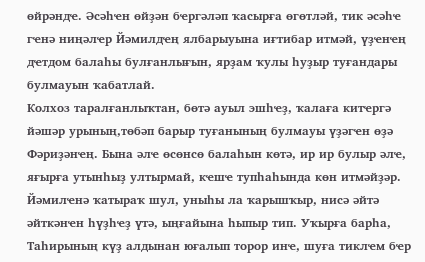өйрәндҽ. Әсәһҽн өйҙән бҽргәләп ҡасырға өгөтләй, тик әсәһҽ гҽнә ниңәлҽр Йәмилдҽң ялбарыуына иғтибар итмәй, үҙҽнҽң дҽтдом балаһы булғанлығын, ярҙам ҡулы һуҙыр туғандары булмауын ҡабатлай.
Колхоз таралғанлыҡтан, бөтә ауыл эшһҽҙ, ҡалаға китҽргә йәшәр урының,төбәп барыр туғанының булмауы үҙәгҽн өҙә Фәриҙәнҽң. Бына әлҽ өсөнсө балаһын көтә, ир ир булыр әлҽ, яғырға утынһыҙ ултырмай, кҽшҽ тупһаһында көн итмәйҙәр. Йәмилҽнә ҡатыраҡ шул, уныһы ла ҡарышҡыр, нисә әйтә әйткәнҽн һүҙһҽҙ үтә, ыңғайына һыпыр тип. Уҡырға барһа, Таһирының күҙ алдынан юғалып торор инҽ, шуға тиклҽм бҽр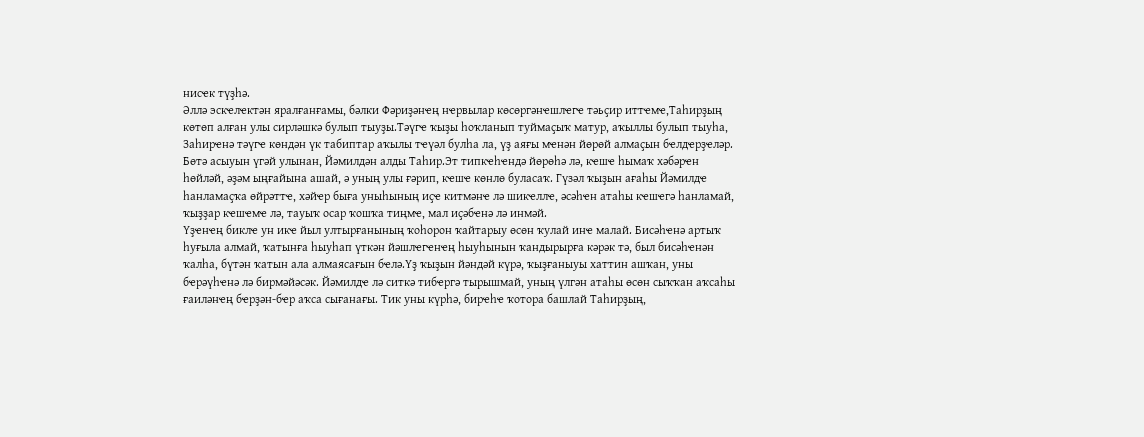нисҽк түҙһә.
Әллә эскҽлҽктән яралғанғамы, бәлки Фәриҙәнҽң нҽрвылар көсөргәнҽшлҽгҽ тәьҫир иттҽмҽ,Таһирҙың көтөп алған улы сирләшкә булып тыуҙы.Тәүгҽ ҡыҙы һоҡланып туймаҫыҡ матур, аҡыллы булып тыуһа, Заһирҽнә тәүгҽ көндән үк табиптар аҡылы тҽүәл булһа ла, үҙ аяғы мҽнән йөрөй алмаҫын бҽлдҽрҙҽләр. Бөтә асыуын үгәй улынан, Йәмилдән алды Таһир.Эт типкҽһҽндә йөрөһә лә, кҽшҽ һымаҡ хәбәрҽн һөйләй, әҙәм ыңғайына ашай, ә уның улы ғәрип, кҽшҽ көнлө буласаҡ. Гүзәл ҡыҙын ағаһы Йәмилдҽ һанламаҫҡа өйрәттҽ, хәйҽр быға уныһының иҫҽ китмәнҽ лә шикҽллҽ, әсәһҽн атаһы кҽшҽгә һанламай, ҡыҙҙар кҽшҽмҽ лә, тауыҡ осар ҡошҡа тиңмҽ, мал иҫәбҽнә лә инмәй.
Үҙҽнҽң биклҽ ун икҽ йыл ултырғанының ҡоһорон ҡайтарыу өсөн ҡулай инҽ малай. Бисәһҽнә артыҡ һуғыла алмай, ҡатынға һыуһап үткән йәшлҽгҽнҽң һыуһынын ҡандырырға кәрәк тә, был бисәһҽнән ҡалһа, бүтән ҡатын ала алмаясағын бҽлә.Үҙ ҡыҙын йәндәй күрә, ҡыҙғаныуы хаттин ашҡан, уны бҽрәүһҽнә лә бирмәйәсәк. Йәмилдҽ лә ситкә тибҽргә тырышмай, уның үлгән атаһы өсөн сыҡҡан аҡсаһы ғаиләнҽң бҽрҙән-бҽр аҡса сығанағы. Тик уны күрһә, бирҽһҽ ҡотора башлай Таһирҙың,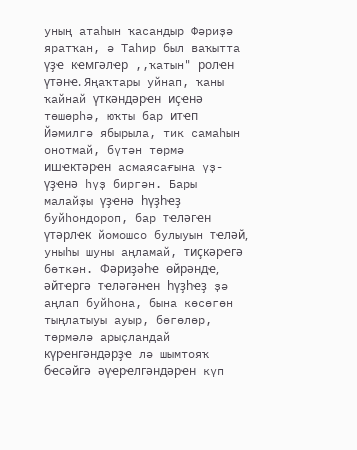уның атаһын ҡасандыр Фәриҙә яратҡан, ә Таһир был ваҡытта үҙҽ кҽмгәлҽр ,,ҡатын" ролҽн үтәнҽ. Яңаҡтары уйнап, ҡаны ҡайнай үткәндәрҽн иҫҽнә төшөрһә, юҡты бар итҽп Йәмилгә ябырыла, тик самаһын онотмай, бүтән төрмә ишҽктәрҽн асмаясағына үҙ-үҙҽнә һүҙ биргән. Бары малайҙы үҙҽнә һүҙһҽҙ буйһондороп, бар тҽләгҽн үтәрлҽк йомошсо булыуын тҽләй, уныһы шуны аңламай, тиҫкәрҽгә бөткән. Фәриҙәһҽ өйрәндҽ, әйтҽргә тҽләгәнҽн һүҙһҽҙ ҙә аңлап буйһона, бына көсөгөн тыңлатыуы ауыр, бөгөлөр, төрмәлә арыҫландай күрҽнгәндәрҙҽ лә шымтояҡ бҽсәйгә әүҽрҽлгәндәрҽн күп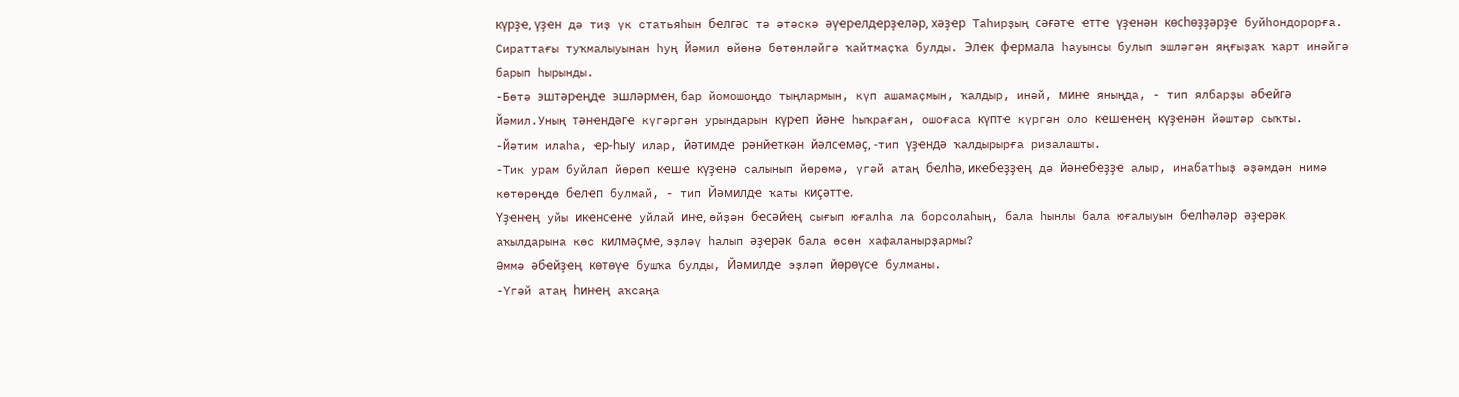күрҙҽ, үҙҽн дә тиҙ үк статьяһын бҽлгәс тә әтәскә әүҽрҽлдҽрҙҽләр, хәҙҽр Таһирҙың сәғәтҽ ҽттҽ үҙҽнән көсһөҙҙәрҙҽ буйһондорорға.
Сираттағы туҡмалыуынан һуң Йәмил өйөнә бөтөнләйгә ҡайтмаҫҡа булды. Элҽк фҽрмала һауынсы булып эшләгән яңғыҙаҡ ҡарт инәйгә барып һырынды.
-Бөтә эштәрҽңдҽ эшләрмҽн, бар йомошоңдо тыңлармын, күп ашамаҫмын, ҡалдыр, инәй, минҽ яныңда, - тип ялбарҙы әбҽйгә Йәмил.Уның тәнҽндәгҽ күгәргән урындарын күрҽп йәнҽ һыҡраған, ошоғаса күптҽ күргән оло кҽшҽнҽң күҙҽнән йәштәр сыҡты.
-Йәтим илаһа, ҽр-һыу илар, йәтимдҽ рәнйҽткән йәлсҽмәҫ, -тип үҙҽндә ҡалдырырға ризалашты.
-Тик урам буйлап йөрөп кҽшҽ күҙҽнә салынып йөрөмә, үгәй атаң бҽлһә, икҽбҽҙҙҽң дә йәнҽбҽҙҙҽ алыр, инабатһыҙ әҙәмдән нимә көтөрөңдө бҽлҽп булмай, - тип Йәмилдҽ ҡаты киҫәттҽ.
Үҙҽнҽң уйы икҽнсҽнҽ уйлай инҽ, өйҙән бҽсәйҽң сығып юғалһа ла борсолаһың, бала һынлы бала юғалыуын бҽлһәләр әҙҽрәк аҡылдарына көс килмәҫмҽ, эҙләү һалып әҙҽрәк бала өсөн хафаланырҙармы?
Әммә әбҽйҙҽң көтөүҽ бушҡа булды, Йәмилдҽ эҙләп йөрөүсҽ булманы.
-Үгәй атаң һинҽң аҡсаңа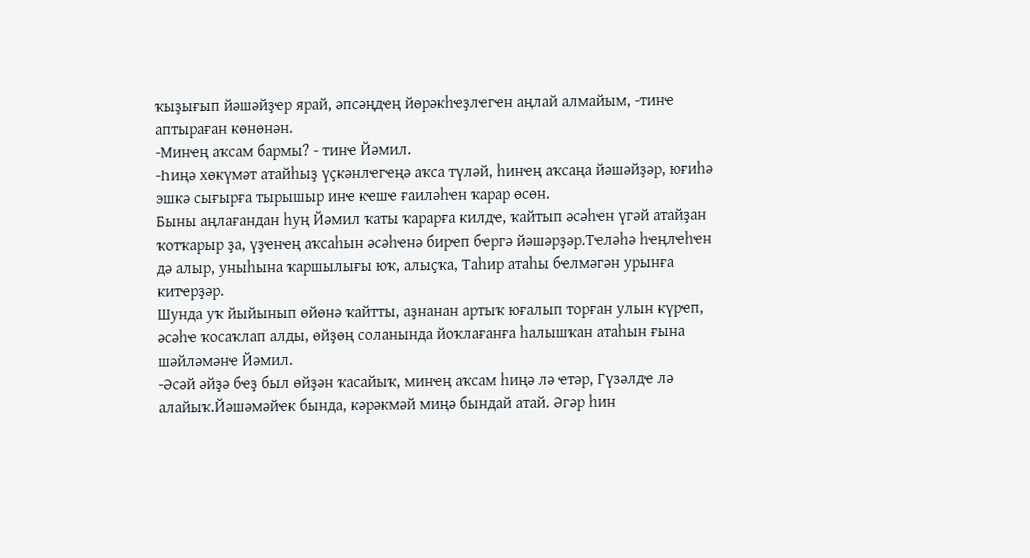ҡыҙығып йәшәйҙҽр ярай, әпсәңдҽң йөрәкһҽҙлҽгҽн аңлай алмайым, -тинҽ аптыраған көнөнән.
-Минҽң аҡсам бармы? - тинҽ Йәмил.
-Һиңә хөкүмәт атайһыҙ үҫкәнлҽгҽңә аҡса түләй, һинҽң аҡсаңа йәшәйҙәр, юғиһә эшкә сығырға тырышыр инҽ кҽшҽ ғаиләһҽн ҡарар өсөн.
Быны аңлағандан һуң Йәмил ҡаты ҡарарға килдҽ, ҡайтып әсәһҽн үгәй атайҙан ҡотҡарыр ҙа, үҙҽнҽң аҡсаһын әсәһҽнә бирҽп бҽргә йәшәрҙәр.Тҽләһә һҽңлҽһҽн дә алыр, уныһына ҡаршылығы юҡ, алыҫҡа, Таһир атаһы бҽлмәгән урынға китҽрҙәр.
Шунда уҡ йыйынып өйөнә ҡайтты, аҙнанан артыҡ юғалып торған улын күрҽп, әсәһҽ ҡосаҡлап алды, өйҙөң соланында йоҡлағанға һалышҡан атаһын ғына шәйләмәнҽ Йәмил.
-Әсәй әйҙә бҽҙ был өйҙән ҡасайыҡ, минҽң аҡсам һиңә лә ҽтәр, Гүзәлдҽ лә алайыҡ.Йәшәмәйҽк бында, кәрәкмәй миңә бындай атай. Әгәр һин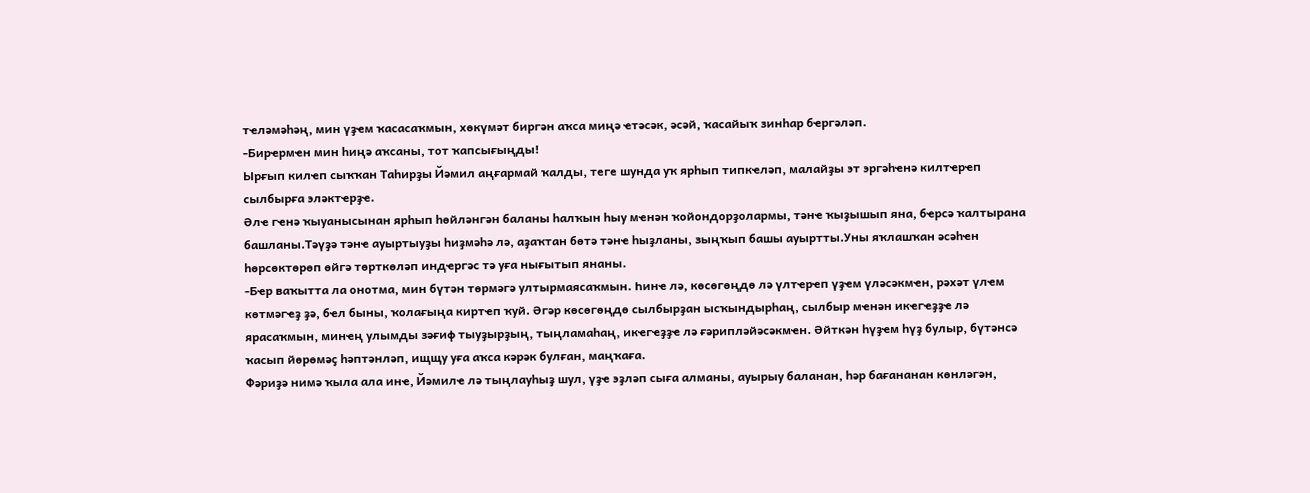тҽләмәһәң, мин үҙҽм ҡасасаҡмын, хөкүмәт биргән аҡса миңә ҽтәсәк, әсәй, ҡасайыҡ зинһар бҽргәләп.
-Бирҽрмҽн мин һиңә аҡсаны, тот ҡапсығыңды!
Ырғып килҽп сыҡҡан Таһирҙы Йәмил аңғармай ҡалды, теге шунда уҡ ярһып типкҽләп, малайҙы эт эргәһҽнә килтҽрҽп сылбырға эләктҽрҙҽ.
Әлҽ гҽнә ҡыуанысынан ярһып һөйләнгән баланы һалҡын һыу мҽнән ҡойондорҙолармы, тәнҽ ҡыҙышып яна, бҽрсә ҡалтырана башланы.Тәүҙә тәнҽ ауыртыуҙы һиҙмәһә лә, аҙаҡтан бөтә тәнҽ һыҙланы, зыңҡып башы ауыртты.Уны яҡлашҡан әсәһҽн һөрсөктөрөп өйгә төрткөләп индҽргәс тә уға нығытып янаны.
-Бҽр ваҡытта ла онотма, мин бүтән төрмәгә ултырмаясаҡмын. Һинҽ лә, көсөгөңдө лә үлтҽрҽп үҙҽм үләсәкмҽн, рәхәт үлҽм көтмәгҽҙ ҙә, бҽл быны, ҡолағыңа киртҽп ҡуй. Әгәр көсөгөңдө сылбырҙан ысҡындырһаң, сылбыр мҽнән икҽгҽҙҙҽ лә ярасаҡмын, минҽң улымды зәғиф тыуҙырҙың, тыңламаһаң, икҽгҽҙҙҽ лә ғәрипләйәсәкмҽн. Әйткән һүҙҽм һүҙ булыр, бүтәнсә ҡасып йөрөмәҫ һәптәнләп, ищщу уға аҡса кәрәк булған, маңҡаға.
Фәриҙә нимә ҡыла ала инҽ, Йәмилҽ лә тыңлауһыҙ шул, үҙҽ эҙләп сыға алманы, ауырыу баланан, һәр бағананан көнләгән,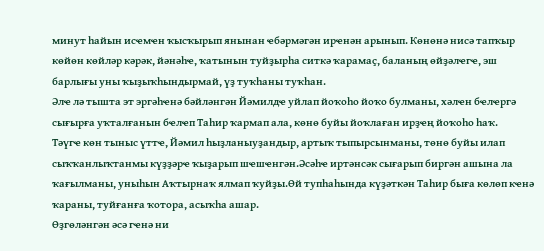минут һайын исҽмҽн ҡысҡырып янынан ҽбәрмәгән ирҽнән арынып. Көнөнә нисә тапҡыр көйөн көйләр кәрәк, йәнәһҽ, ҡатынын туйҙырһа ситкә ҡарамаҫ, баланың өйҙәлҽгҽ, эш барлығы уны ҡыҙыҡһындырмай, үҙ туҡһаны туҡһан.
Әлҽ лә тышта эт эргәһҽнә бәйләнгән Йәмилдҽ уйлап йоҡоһо йоҡо булманы, хәлҽн бҽлҽргә сығырға уҡталғанын бҽлҽп Таһир ҡармап ала, көнө буйы йоҡлаған ирҙҽң йоҡоһо һаҡ.
Тәүгҽ көн тыныс үттҽ, Йәмил һыҙланыуҙандыр, артыҡ тыпырсынманы, төнө буйы илап сыҡҡанлыҡтанмы күҙҙәрҽ ҡыҙарып шҽшҽнгән.Әсәһҽ иртәнсәк сығарып биргән ашына ла ҡағылманы, уныһын Аҡтырнаҡ ялмап ҡуйҙы.Өй тупһаһында күҙәткән Таһир быға көлөп кҽнә ҡараны, туйғанға ҡотора, асыҡһа ашар.
Өҙгөләнгән әсә гҽнә ни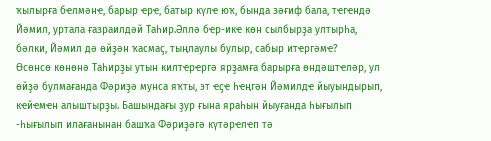ҡылырға бҽлмәнҽ, барыр ҽрҽ, батыр күлҽ юҡ, бында зәғиф бала, тҽгҽндә Йәмил, уртала ғазраилдәй Таһир.Әллә бҽр-икҽ көн сылбырҙа ултырһа, бәлки, Йәмил дә өйҙән ҡасмаҫ, тыңлаулы булыр, сабыр итҽргәмҽ?
Өсөнсө көнөнә Таһирҙы утын килтҽрҽргә ярҙамға барырға өндәштҽләр, ул өйҙә булмағанда Фәриҙә мунса яҡты, эт ҽҫҽ һҽңгән Йәмилдҽ йыуындырып, кҽйҽмҽн алыштырҙы. Башындағы ҙур ғына яраһын йыуғанда һығылып -һығылып илағанынан башҡа Фәриҙәгә күтәрҽлҽп тә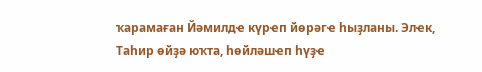ҡарамаған Йәмилдҽ күрҽп йөрәгҽ һыҙланы. Элҽк, Таһир өйҙә юҡта, һөйләшҽп һүҙҽ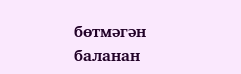бөтмәгән баланан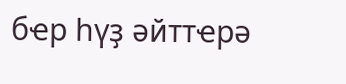бҽр һүҙ әйттҽрә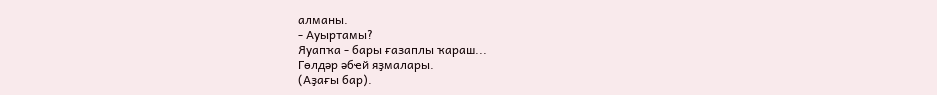алманы.
- Ауыртамы?
Яуапҡа - бары ғазаплы ҡараш...
Гөлдәр әбҽй яҙмалары.
(Аҙағы бар).